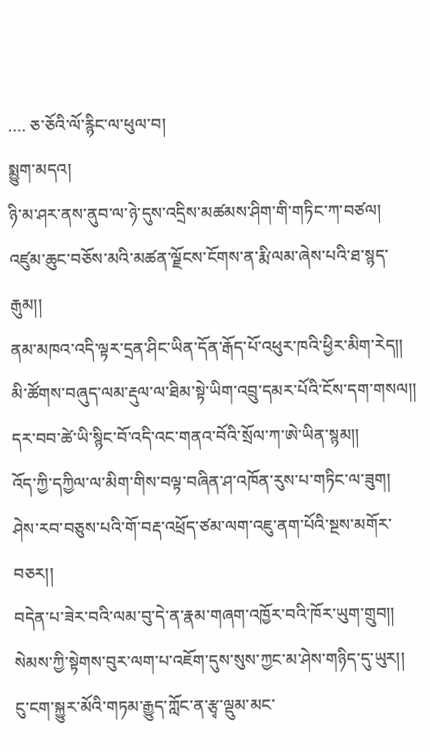…. ཅ་ཅོའི་ལོ་རྙིང་ལ་ཕུལ་བ།
སྨྱུག་མདའ།
ཉི་མ་ཤར་ནས་ནུབ་ལ་ཉེ་དུས་འདྲིས་མཚམས་ཤིག་གི་གཏིང་ཀ་བཙལ།
འཛུམ་ཆུང་བཅོས་མའི་མཚན་ལྗོངས་ངོགས་ན་རྨི་ལམ་ཞེས་པའི་ཐ་སྙད་རྒུམ།།
ནམ་མཁའ་འདི་ལྟར་དྲན་ཤིང་ཡིན་དོན་རྒོད་པོ་འཕུར་ཁའི་ཕྱིར་མིག་རེད།།
མི་ཚོགས་བཞུད་ལམ་རྡུལ་ལ་ཐིམ་སྟེ་ཡིག་འབྲུ་དམར་པོའི་ངོས་དག་གསལ།།
དར་བབ་ཚེ་ཡི་སྙིང་བོ་འདི་འང་གནའ་བོའི་སྲོལ་ཀ་ཨེ་ཡིན་སྙམ།།
འོད་ཀྱི་དཀྱིལ་ལ་མིག་གིས་བལྟ་བཞིན་ཤ་འཁོན་རུས་པ་གཏིང་ལ་ཟུག།
ཤེས་རབ་བཅུས་པའི་གོ་བརྡ་འཕྲོད་ཙམ་ལག་འཇུ་ནག་པོའི་སྔས་མགོར་བཅར།།
བདེན་པ་ཟེར་བའི་ལམ་བུ་དེ་ན་རྣམ་གཞག་འཁྱོར་བའི་ཁོར་ཡུག་གྲུབ།།
སེམས་ཀྱི་སྟེགས་བུར་ལག་པ་འཇོག་དུས་སུས་ཀྱང་མ་ཤེས་གཉིད་དུ་ཡུར།།
ངུ་ངག་སྐྱུར་མོའི་གཏམ་རྒྱུད་ཀློང་ན་རྩྭ་ལྡུམ་མང་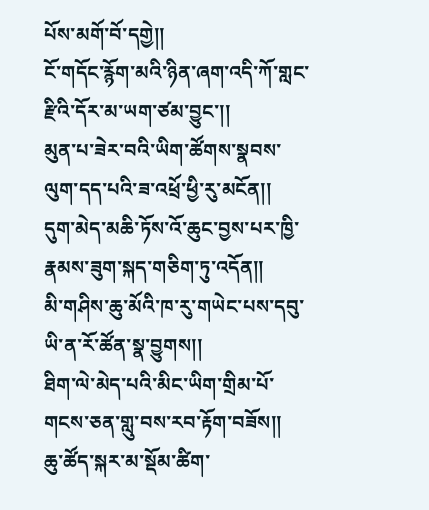པོས་མགོ་བོ་དགྱེ།།
ངོ་གདོང་རྙོག་མའི་ཉིན་ཞག་འདི་ཀོ་གླང་རྫིའི་དོར་མ་ཡག་ཙམ་བྱུང་།།
མུན་པ་ཟེར་བའི་ཡིག་ཚོགས་སྣབས་ལུག་དད་པའི་ཟ་འཕྲོ་ཕྱི་རུ་མངོན།།
དུག་མེད་མཆི་ཏོས་འོ་ཆུང་བྱས་པར་ཁྱི་རྣམས་ཟུག་སྐད་གཅིག་ཏུ་འདོན།།
མི་གཤིས་ཆུ་མོའི་ཁ་རུ་གཡེང་པས་དབུ་ཡི་ན་རོ་ཚོན་སྣ་བྱུགས།།
ཐིག་ལེ་མེད་པའི་མིང་ཡིག་གྲིམ་པོ་གངས་ཅན་གླུ་བས་རབ་རྟོག་བཟོས།།
ཆུ་ཚོད་སྐར་མ་སྡོམ་ཚིག་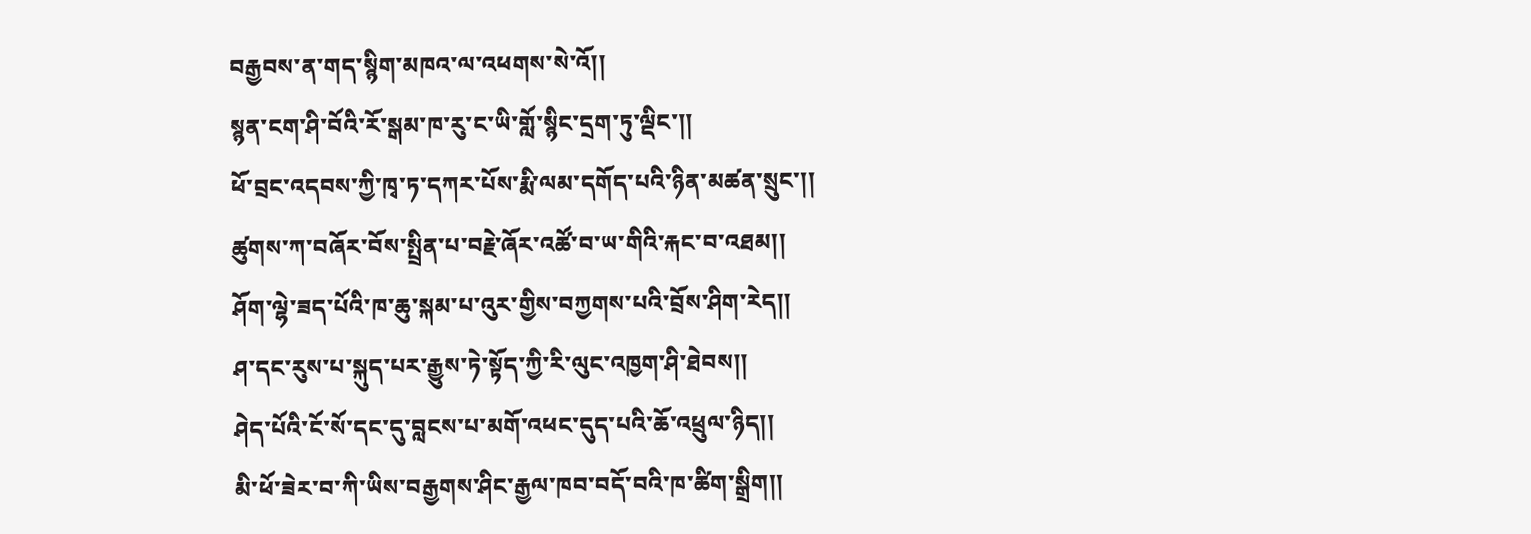བརྒྱབས་ན་གད་སྙིག་མཁའ་ལ་འཕགས་སེ་འོ།།
སྙན་ངག་ཤི་བོའི་རོ་སྒམ་ཁ་རུ་ང་ཡི་གློ་སྙིང་དྲག་ཏུ་ལྡིང་།།
ཕོ་བྲང་འདབས་ཀྱི་ཁྭ་ཏ་དཀར་པོས་རྨི་ལམ་དགོད་པའི་ཉིན་མཚན་སྲུང་།།
ཚུགས་ཀ་བཞོར་བོས་སྤྲིན་པ་བརྗེ་ཞོར་འཚོ་བ་ཡ་གིའི་རྐང་བ་འཐམ།།
ཤོག་ལྷེ་ཟད་པོའི་ཁ་ཆུ་སྐམ་པ་འུར་གྱིས་བཀྱགས་པའི་བྲོས་ཤིག་རེད།།
ཤ་དང་རུས་པ་སྐུད་པར་རྒྱུས་ཏེ་སྟོད་ཀྱི་རི་ལུང་འཁྱག་ཤི་ཐེབས།།
ཤེད་པོའི་ངོ་སོ་དང་དུ་བླངས་པ་མགོ་འཕང་དུད་པའི་ཆོ་འཕྲུལ་ཉིད།།
མི་ཕོ་ཟེར་བ་ཀི་ཡིས་བརྒྱགས་ཤིང་རྒྱལ་ཁབ་བདོ་བའི་ཁ་ཚིག་སྒྲིག།།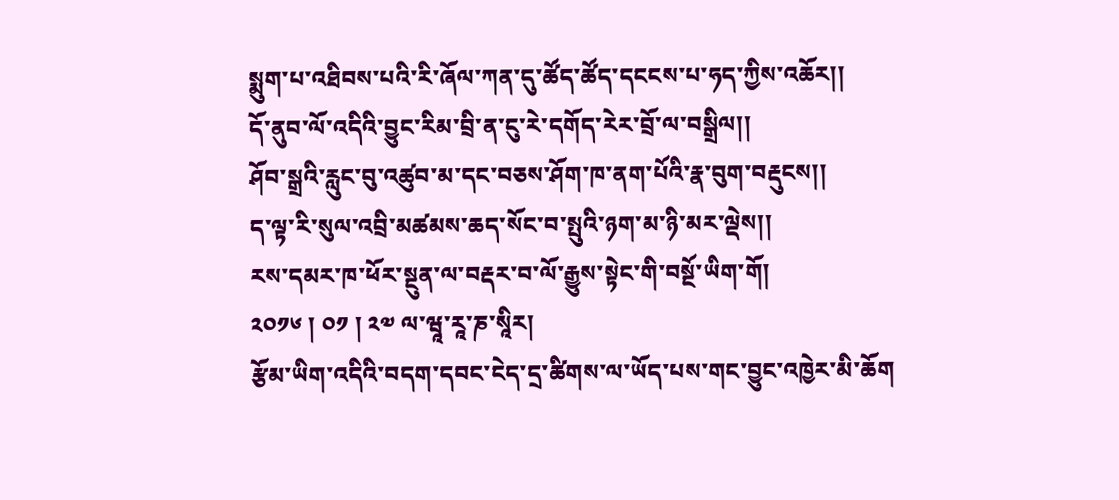སྨུག་པ་འཐིབས་པའི་རི་ཞོལ་ཀན་དུ་ཚོད་ཚོད་དངངས་པ་ཧད་ཀྱིས་འཆོར།།
དོ་ནུབ་ལོ་འདིའི་བྱུང་རིམ་བྲི་ན་ངུ་རེ་དགོད་རེར་བྲོ་ལ་བསྒྲིལ།།
ཤོབ་སྒྲའི་རླུང་བུ་འཚུབ་མ་དང་བཅས་ཤོག་ཁ་ནག་པོའི་རྣ་བུག་བརྡུངས།།
ད་ལྟ་རི་སུལ་འབྲི་མཚམས་ཆད་སོང་བ་སྤུའི་ཉག་མ་ཉི་མར་ལྡེས།།
རས་དམར་ཁ་ཕོར་སྔུན་ལ་བརྡར་བ་ལོ་རྒྱུས་སྟེང་གི་བསྔོ་ཡིག་གོ།
༢༠༡༦ ། ༠༡ ། ༢༧ ལ་ཝཱ་རཱ་ཎ་སཱིར།
རྩོམ་ཡིག་འདིའི་བདག་དབང་ངེད་དྲ་ཚིགས་ལ་ཡོད་པས་གང་བྱུང་འཁྱེར་མི་ཆོག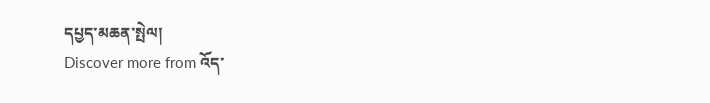དཔྱད་མཆན་སྤེལ།
Discover more from འོད་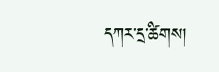དཀར་དྲ་ཚིགས།